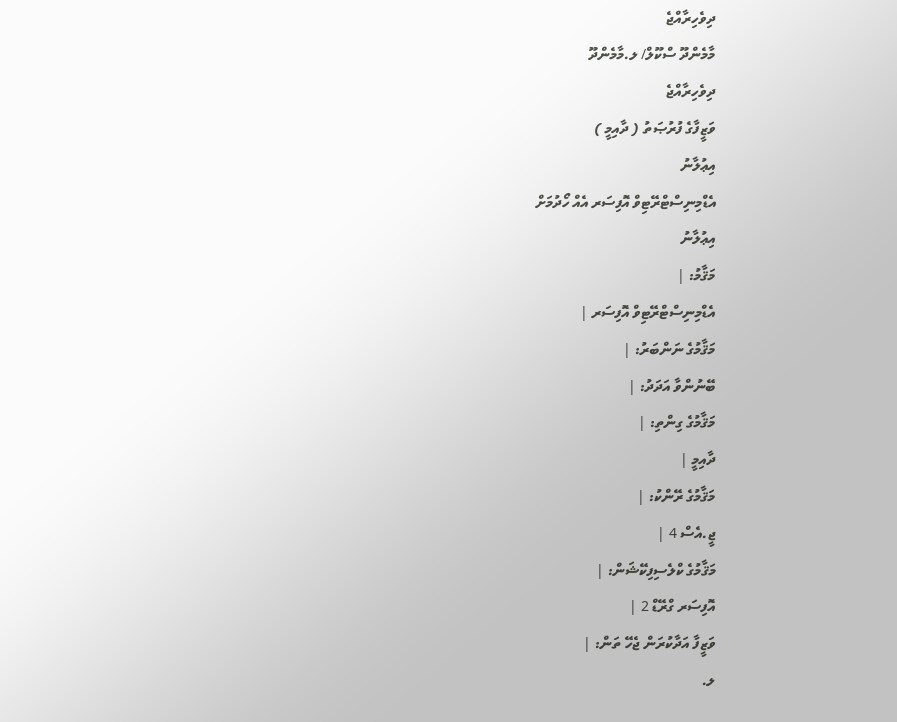ދިވެހިރާއްޖެ
މާމެންދޫ ސްކޫލް/ ލ.މާމެންދޫ
ދިވެހިރާއްޖެ
ވަޒީފާގެ ފުރުޞަތު ( ދާއިމީ )
އިޢުލާނު
އެޑްމިނިސްޓްރޭޓިވް އޮފިސަރ އެއް ހޯދުމަށް
އިޢުލާނު
މަޤާމު: |
އެޑްމިނިސްޓްރޭޓިވް އޮފިސަރ |
މަޤާމުގެ ނަންބަރު: |
ބޭނުންވާ އަދަދު: |
މަޤާމުގެ ގިންތި: |
ދާއިމީ |
މަޤާމުގެ ރޭންކު: |
ޖީ.އެސް 4 |
މަޤާމުގެ ކްލެސިފިކޭޝަން: |
އޮފިސަރ ގްރޭޑް 2 |
ވަޒީފާ އަދާކުރަން ޖެހޭ ތަން: |
ލ.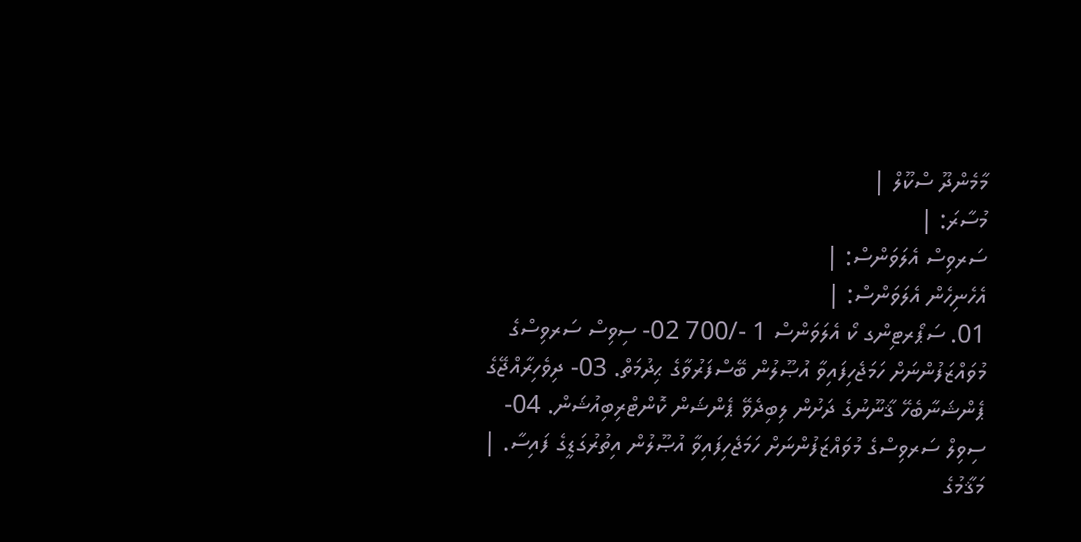މާމެންދޫ ސްކޫލް |
މުސާރަ: |
ސަރވިސް އެލަވަންސް: |
އެހެނިހެން އެލަވަންސް: |
01. ސަޕޯރޓިންގ ކޯ އެލަވަންސް 1 -/700 02- ސިވިސް ސަރވިސްގެ މުވައްޒަފުންނަށް ހަމަޖެހިފައިވާ އުޞޫލުން ބޭސްފަރުވާގެ ޙިދުމަތް. 03- ދިވެހިރާއްޖޭގެ ޕެންޝަނާބެހޭ ޤާނޫނުގެ ދަށުން ލިބިދެވޭ ޕެންޝަން ކޮންޓްރިބިއުޝަން. 04- ސިވިލް ސަރވިސްގެ މުވައްޒަފުންނަށް ހަމަޖެހިފައިވާ އުޞޫލުން އިތުރުގަޑީގެ ފައިސާ. |
މަޤާމުގެ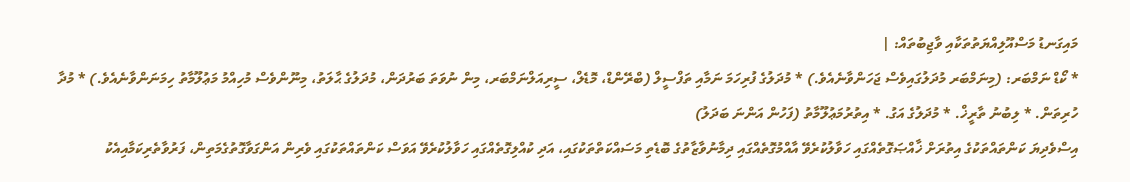މައިގަނޑު މަސްއޫލިއްޔަތުތަކާއި ވާޖިބުތައް: |
* ކޯޑް ނަމްބަރ: (މިނަމްބަރ މުދަލުގައިވެސް ޖަހަންވާނެއެވެ.) * މުދަލުގެ ފުރިހަމަ ނަމާއި ތަފްސީލް (ބްރޭންޑް، މޮޑެލް، ސީރިއަލްނަމްބަރ، މިން ނުވަތަ ބަރުދަން، މުދަލުގެ ޙާލަތު، މިނޫންވެސް މުހިއްމު މަޢުލޫމާތު ހިމަނަންވާނެއެވެ.) * މުދާ ހުރިތަން. * ލިބުނު ތާރީޚް. * މުދަލުގެ އަގު. * އިތުރުމަޢުލޫމާތު (ފަހުން އަންނަ ބަދަލު)
އިސްވެދިޔަ ކަންތައްތަކުގެ އިތުރަށް ޚާއްޞަގޮތެއްގައި ހަވާލުކުރެވޭ އާއްމުގޮތެއްގައި ދިމާނުވާޒާތުގެ ބޮޑެތި މަސައްކަތްތަކުގައި، އަދި ކުއްލިގޮތެއްގައި ހަވާލުކުރެވޭ އަވަސް ކަންތައްތަކުގައި ވެރިން އަންގަވާގޮތުގެމަތިން، ފަރުވާތެރިކަމާއިއެކު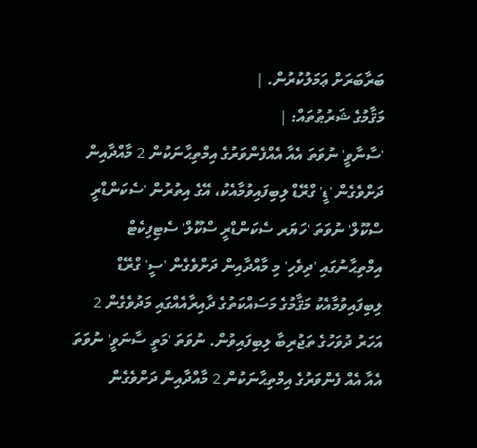ބަރާބަރަށް ޢަމަލުކުރުން. |
މަޤާމުގެ ޝަރުޠުތައް: |
'ސާނާވީ' ނުވަތަ އެއާ އެއްފެންވަރުގެ އިމްތިޙާނަކުން 2 މާއްދާއިން ދަށްވެގެން 'ޑީ' ގްރޭޑް ލިބިފައިވުމާއެކު، އޭގެ އިތުރުން 'ސެކަންޑްރީ ސްކޫލް' ނުވަތަ 'ހަޔަރ ސެކަންޑްރީ ސްކޫލް' ސެޓިފިކެޓް އިމްތިޙާނުގައި 'ދިވެހި' މި މާއްދާއިން ދަށްވެގެން 'ސީ' ގްރޭޑް ލިބިފައިވުމާއެކު މަޤާމުގެ މަސައްކަތުގެ ދާއިރާއެއްގައި މަދުވެގެން 2 އަހަރު ދުވަހުގެ ތަޖުރިބާ ލިބިފައިވުން. ނުވަތަ 'މަތީ ސާނަވީ' ނުވަތަ އެއާ އެއް ފެންވަރުގެ އިމްތިޙާނަކުން 2 މާއްދާއިން ދަށްވެގެން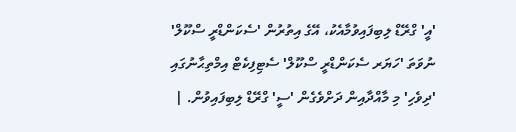'އީ' ގްރޭޑް ލިބިފައިވުމާއެކު، އޭގެ އިތުރުން 'ސެކަންޑްރީ ސްކޫލް' ނުވަތަ 'ހަޔަރ ސެކަންޑްރީ ސްކޫލް' ސެޓިފިކެޓް އިމްތިޙާނުގައި 'ދިވެހި' މި މާއްދާއިން ދަށްވެގެން 'ސީ' ގްރޭޑް ލިބިފައިވުން. |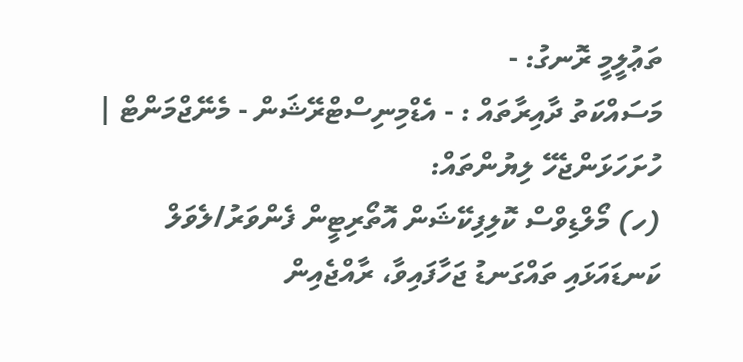ތަޢުލީމީ ރޮނގު: -
މަސައްކަތު ދާއިރާތައް : - އެޑްމިނިސްޓްރޭޝަން - މެނޭޖްމަންޓް |
ހުށަހަޅަންޖެހޭ ލިޔުންތައް:
(ހ) މޯލްޑިވްސް ކޮލިފިކޭޝަން އޮތޯރިޓީން ފެންވަރު/ލެވަލް ކަނޑައަޅައި ތައްގަނޑު ޖަހާފައިވާ، ރާއްޖެއިން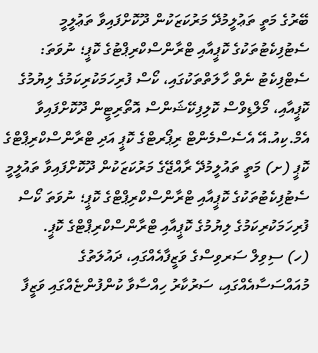ބޭރުގެ މަތީ ތަޢުލީމުދޭ މަރުކަޒަކުން ދޫކޮށްފައިވާ ތަޢުލީމީ ސެޓުފިކެޓުތަކުގެ ކޮޕީއާއި ޓްރާންސްކްރިޕްޓުގެ ކޮޕީ؛ ނުވަތަ: ސެޓްފިކެޓު ނެތް ހާލަތްތަކުގައި، ކޯސް ފުރިހަމަކުރިކަމުގެ ލިޔުމުގެ ކޮޕީއާއި، މޯލްޑިވްސް ކޮލިފިކޭޝަންސް އޮތޯރިޓީން ދޫކޮށްފައިވާ އެމް.ކިއު.އޭ އެސެސްމެންޓް ރިޕޯރޓްގެ ކޮޕީ އަދި ޓްރާންސްކްރިޕްޓްގެ ކޮޕީ (ށ) މަތީ ތައުލީމުދޭ ރާއްޖޭގެ މަރުކަޒަކުން ދޫކޮށްފައިވާ ތައުލީމީ ސެޓުފިކެޓުތަކުގެ ކޮޕީއާއި ޓްރާންސްކްރިޕްޓްގެ ކޮޕީ؛ ނުވަތަ ކޯސް ފުރިހަމަކުރިކަމުގެ ލިޔުމުގެ ކޮޕީއާއި ޓްރާންސްކްރިޕްޓްގެ ކޮޕީ.
(ހ) ސިވިލް ސަރވިސްގެ ވަޒީފާއެއްގައި، ދައުލަތުގެ މުއައްސަސާއެއްގައި، ސަރުކާރު ހިއްސާވާ ކުންފުންޏެއްގައި ވަޒީފާ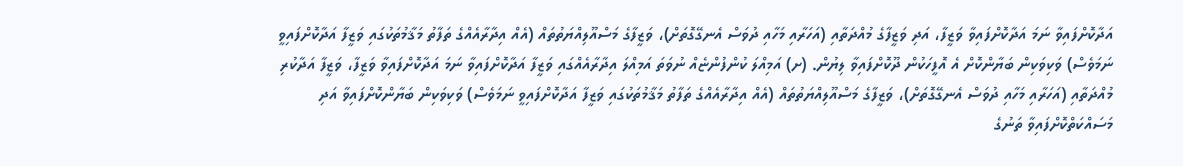އަދާކޮށްފައިވާ ނަމަ އަދާކޮށްފައިވާ ވަޒީފާ، އަދި ވަޒީފާގެ މުއްދަތާއި (އަހަރާއި މަހާއި ދުވަސް އެނގޭގޮތަށް)، ވަޒީފާގެ މަސްއޫލިއްޔަތުތައް (އެއް އިދާރާއެއްގެ ތަފާތު މަޤާމުތަކުގައި ވަޒީފާ އަދާކޮށްފައިވީ ނަމަވެސް) ވަކިވަކިން ބަޔާންކޮށް އެ އޮފީހަކުން ދޫކޮށްފައިވާ ލިޔުން. (ށ) އަމިއްލަ ކުންފުންޏެއް ނުވަތަ އަމިއްލަ އިދާރާއެއްގައި ވަޒީފާ އަދާކޮށްފައިވާ ނަމަ އަދާކޮށްފައިވާ ވަޒީފާ، ވަޒީފާ އަދާކުރި މުއްދަތާއި (އަހަރާއި މަހާއި ދުވަސް އެނގޭގޮތަށް)، ވަޒީފާގެ މަސްއޫލިއްޔަތުތައް (އެއް އިދާރާއެއްގެ ތަފާތު މަޤާމުތަކުގައި ވަޒީފާ އަދާކޮށްފައިވީ ނަމަވެސް) ވަކިވަކިން ބަޔާންކޮށްފައިވާ އަދި މަސައްކަތްކޮށްފައިވާ ތަނުގެ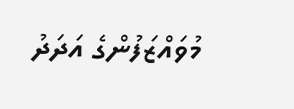މުވައްޒަފުންގެ އަދަދު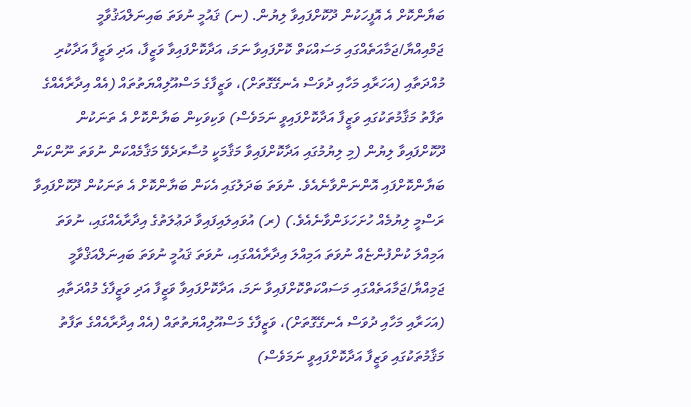ބަޔާންކޮށް އެ އޮފީހަކުން ދޫކޮށްފައިވާ ލިޔުން. (ނ) ޤައުމީ ނުވަތަ ބައިނަލްއަޤުވާމީ ޖަމްއިއްޔާ/ޖަމާއަތެއްގައި މަސައްކަތް ކޮށްފައިވާ ނަމަ، އަދާކޮށްފައިވާ ވަޒީފާ، އަދި ވަޒީފާ އަދާކުރި މުއްދަތާއި (އަހަރާއި މަހާއި ދުވަސް އެނގޭގޮތަށް)، ވަޒީފާގެ މަސްއޫލިއްޔަތުތައް (އެއް އިދާރާއެއްގެ ތަފާތު މަޤާމުތަކުގައި ވަޒީފާ އަދާކޮށްފައިވީ ނަމަވެސް) ވަކިވަކިން ބަޔާންކޮށް އެ ތަނަކުން ދޫކޮށްފައިވާ ލިޔުން (މި ލިޔުމުގައި އަދާކޮށްފައިވާ މަޤާމަކީ މުސާރަދެވޭ މަޤާމެއްކަން ނުވަތަ ނޫންކަން ބަޔާންކޮށްފައި އޮންނަންވާނެއެވެ. ނުވަތަ ބަދަލުގައި އެކަން ބަޔާންކޮށް އެ ތަނަކުން ދޫކޮށްފައިވާ ރަސްމީ ލިޔުމެއް ހުށަހަޅަންވާނެއެވެ.) (ރ) އުވައިލައިފައިވާ ދަޢުލަތުގެ އިދާރާއެއްގައި، ނުވަތަ އަމިއްލަ ކުންފުންޏެއް ނުވަތަ އަމިއްލަ އިދާރާއެއްގައި، ނުވަތަ ޤައުމީ ނުވަތަ ބައިނަލްއަޤްވާމީ ޖަމިއްޔާ/ޖަމާއަތެއްގައި މަސައްކަތްކޮށްފައިވާ ނަމަ، އަދާކޮށްފައިވާ ވަޒީފާ އަދި ވަޒީފާގެ މުއްދަތާއި (އަހަރާއި މަހާއި ދުވަސް އެނގޭގޮތަށް)، ވަޒީފާގެ މަސްއޫލިއްޔަތުތައް (އެއް އިދާރާއެއްގެ ތަފާތު މަޤާމުތަކުގައި ވަޒީފާ އަދާކޮށްފައިވީ ނަމަވެސް)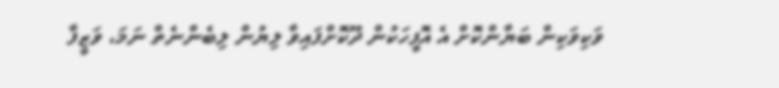ވަކިވަކިން ބަޔާންކޮށް އެ އޮފީހަކުން ދޫކޮށްފައިވާ ލިޔުން ލިބެންނެތް ނަމަ، ވަޒީފާ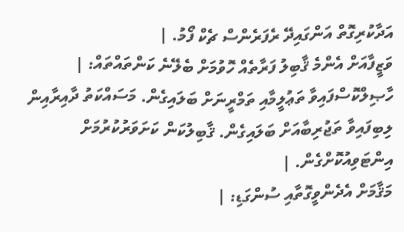އަދާކުރިގޮތް އަންގައިދޭ ރެފަރެންސް ޗެކް ފޯމު. |
ވަޒީފާއަށް އެންމެ ޤާބިލު ފަރާތެއް ހޮވުމަށް ބެލޭނެ ކަންތައްތައް: |
ހާޞިލްކޮސްފައިވާ ތަޢުލީމާއި ތަމްރީނަށް ބަލައިގެން. މަސައްކަތު ދާއިރާއިން ލިބިފައިވާ ތަޖުރިބާއަށް ބަލައިގެން. ޤާބިލުކަން ކަށަވަރުކުރުމަށް އިންޓަވިއުކޮށްގެން. |
މަޤާމަށް އެދެންވީގޮތާއި ސުންގަޑި: |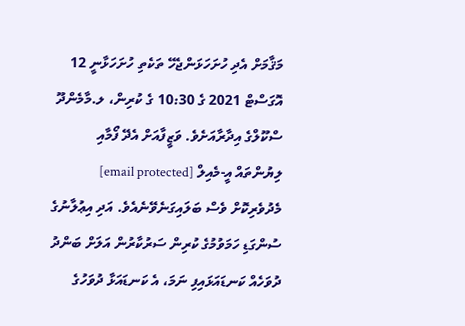މަޤާމަށް އެދި ހުށަހަޅަންޖެހޭ ތަކެތި ހުށަހަޅާނީ 12 އޮގަސްޓް 2021 ގެ 10:30 ގެ ކުރިން، ލ.މާމެންދޫ ސްކޫލްގެ އިދާރާއަށެވެ. ވަޒީފާއަށް އެދޭ ފޯމާއި ލިޔުންތައް އީ-މެއިލް [email protected] މެދުވެރިކޮށް ވެސް ބަލައިގަނެވޭނެއެވެ. އަދި އިޢުލާނުގެ ސުންގަޑި ހަމަވުމުގެ ކުރިން ސަރުކާރުން އަލަށް ބަންދު ދުވަހެއް ކަނޑައަޅައިފި ނަމަ، އެ ކަނޑައަޅާ ދުވަހުގެ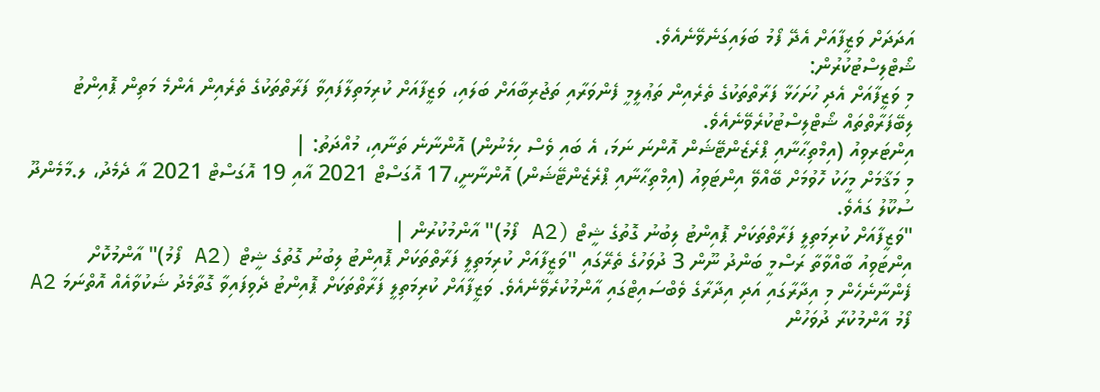އަދަދަށް ވަޒީފާއަށް އެދޭ ފޯމު ބަލައިގަނެވޭނެއެވެ.
ޝޯޓްލިސްޓުކުރުން:
މި ވަޒީފާއަށް އެދި ހުށަހަޅާ ފަރާތްތަކުގެ ތެރެއިން ތަޢުލީމީ ފެންވަރާއި ތަޖުރިބާއަށް ބަލައި، ވަޒީފާއަށް ކުރިމަތިލާފައިވާ ފަރާތްތަކުގެ ތެރެއިން އެންމެ މަތިން ޕޮއިންޓު ލިބޭފަރާތްތައް ޝޯޓްލިސްޓުކުރެވޭނެއެވެ.
އިންޓަރވިއު (އިމްތިޙާނާއި ޕްރެޒެންޓޭޝަން އޮންނަ ނަމަ، އެ ބައި ވެސް ހިމެނުން) އޮންނާނެ ތަނާއި، މުއްދަތު: |
މި މަޤާމަށް މީހަކު ހޮވުމަށް ބޭއްވޭ އިންޓަވިއު (އިމްތިޙާނާއި ޕްރެޒެންޓޭޝަން) އޮންނާނީ،17 އޮގަސްޓް 2021 އާއި 19 އޮގަސްޓް 2021 އާ ދެމެދު، ލ.މާމެންދޫ ސުކޫލު ގައެވެ.
"ވަޒީފާއަށް ކުރިމަތިލީ ފަރާތްތަކަށް ޕޮއިންޓު ލިބުނު ގޮތުގެ ޝީޓް (A2 ފޯމު)" އާންމުކުރުން |
އިންޓަވިއު ބާއްވާތާ ރަސްމީ ބަންދު ނޫން 3 ދުވަހުގެ ތެރޭގައި "ވަޒީފާއަށް ކުރިމަތިލީ ފަރާތްތަކަށް ޕޮއިންޓު ލިބުނު ގޮތުގެ ޝީޓް (A2 ފޯމު)" އާންމުކޮށް ފެންނާނެހެން މި އިދާރާގައި އަދި އިދާރާގެ ވެބްސައިޓްގައި އާންމުކުރެވޭނެއެވެ. ވަޒީފާއަށް ކުރިމަތިލީ ފަރާތްތަކަށް ޕޮއިންޓު ދެވިފައިވާ ގޮތާމެދު ޝަކުވާއެއް އޮތްނަމަ A2 ފޯމު އާންމުކުރާ ދުވަހުން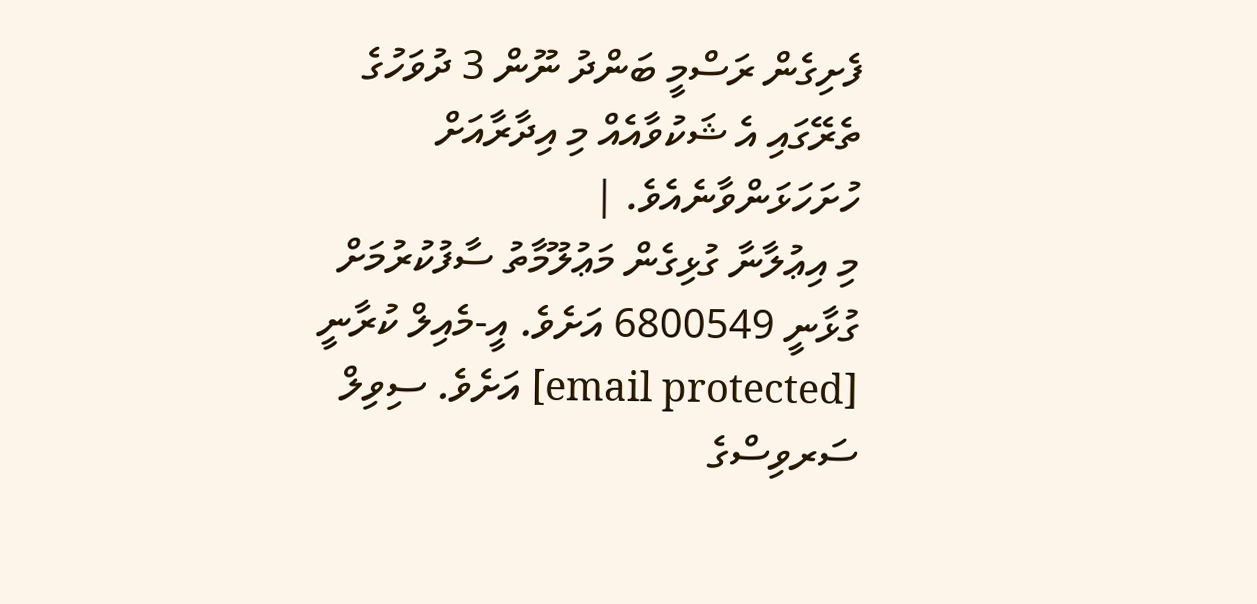ފެށިގެން ރަސްމީ ބަންދު ނޫން 3 ދުވަހުގެ ތެރޭގައި އެ ޝަކުވާއެއް މި އިދާރާއަށް ހުށަހަޅަންވާނެއެވެ. |
މި އިޢުލާނާ ގުޅިގެން މަޢުލޫމާތު ސާފުކުރުމަށް ގުޅާނީ 6800549 އަށެވެ. އީ-މެއިލް ކުރާނީ [email protected] އަށެވެ. ސިވިލް ސަރވިސްގެ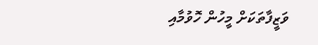ވަޒީފާތަކަށް މީހުން ހޮވުމާއި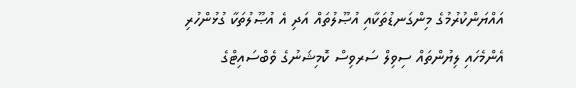އައްޔަންކުރުމުގެ މިންގަނޑުތަކާއި އުޞޫލުތައް އަދި އެ އުޞޫލުތަކާ ގުޅުންހުރި އެންމެހައި ލިޔުންތައް ސިވިލް ސަރވިސް ކޮމިޝަނުގެ ވެބްސައިޓްގެ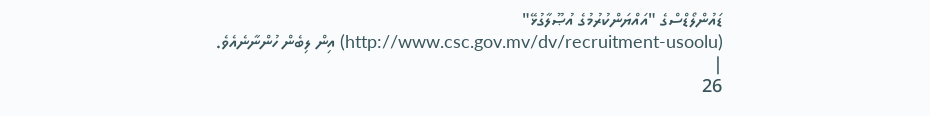ޑައުންލޯޑްސްގެ "އައްޔަންކުރުމުގެ އުޞޫލާގުޅޭ" (http://www.csc.gov.mv/dv/recruitment-usoolu) އިން ލިބެން ހުންނާނެއެވެ. |
26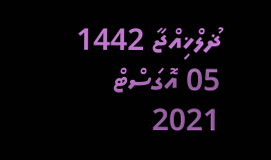ޛުލްޚިއްޖާ 1442
05 އޮގަސްޓް 2021